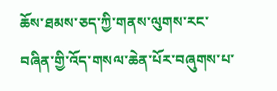ཆོས་ཐམས་ཅད་ཀྱི་གནས་ལུགས་རང་བཞིན་གྱི་འོད་གསལ་ཆེན་པོར་བཞུགས་པ་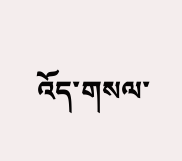འོད་གསལ་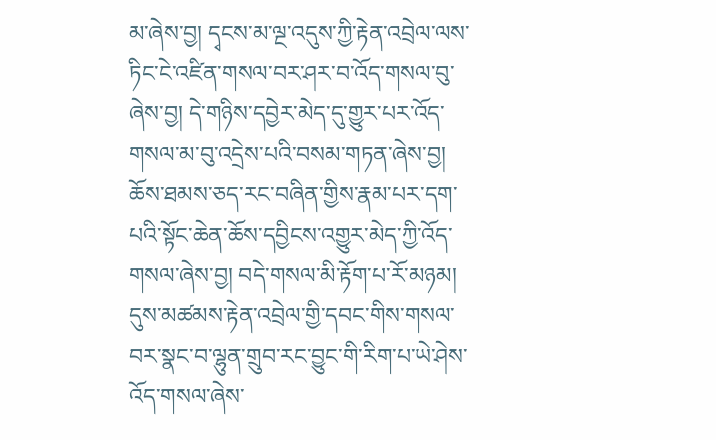མ་ཞེས་བྱ། དྭངས་མ་ལྔ་འདུས་ཀྱི་རྟེན་འབྲེལ་ལས་ཏིང་ངེ་འཛིན་གསལ་བར་ཤར་བ་འོད་གསལ་བུ་ཞེས་བྱ། དེ་གཉིས་དབྱེར་མེད་དུ་གྱུར་པར་འོད་གསལ་མ་བུ་འདྲེས་པའི་བསམ་གཏན་ཞེས་བྱ། ཆོས་ཐམས་ཅད་རང་བཞིན་གྱིས་རྣམ་པར་དག་པའི་སྟོང་ཆེན་ཆོས་དབྱིངས་འགྱུར་མེད་ཀྱི་འོད་གསལ་ཞེས་བྱ། བདེ་གསལ་མི་རྟོག་པ་རོ་མཉམ། དུས་མཚམས་རྟེན་འབྲེལ་གྱི་དབང་གིས་གསལ་བར་སྣང་བ་ལྷུན་གྲུབ་རང་བྱུང་གི་རིག་པ་ཡེ་ཤེས་འོད་གསལ་ཞེས་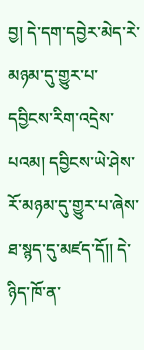བྱ། དེ་དག་དབྱེར་མེད་རེ་མཉམ་དུ་གྱུར་པ་དབྱིངས་རིག་འདྲེས་པའམ། དབྱིངས་ཡེ་ཤེས་རོ་མཉམ་དུ་གྱུར་པ་ཞེས་ཐ་སྙད་དུ་མཛད་དོ།། དེ་ཉིད་ཁོ་ན་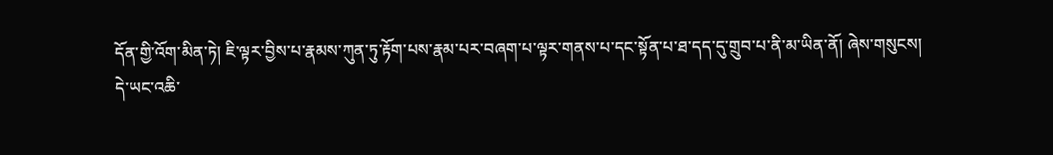དོན་གྱི་འོག་མིན་ཏེ། ཇི་ལྟར་བྱིས་པ་རྣམས་ཀུན་ཏུ་རྟོག་པས་རྣམ་པར་བཞག་པ་ལྟར་གནས་པ་དང་སྟོན་པ་ཐ་དད་དུ་གྲུབ་པ་ནི་མ་ཡིན་ནོ། ཞེས་གསུངས།
དེ་ཡང་འཆི་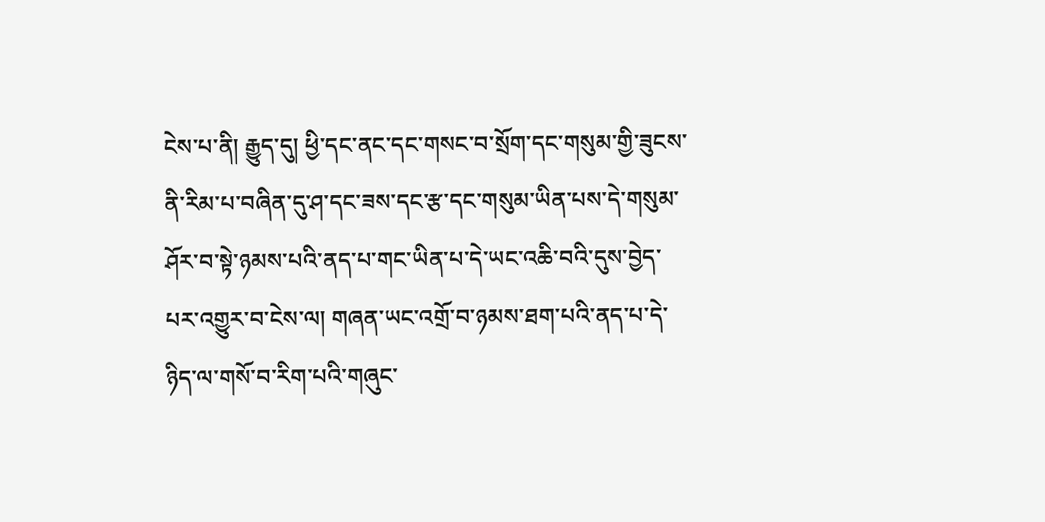ངེས་པ་ནི། རྒྱུད་དུ། ཕྱི་དང་ནང་དང་གསང་བ་སྲོག་དང་གསུམ་གྱི་ཟུངས་ནི་རིམ་པ་བཞིན་དུ་ཤ་དང་ཟས་དང་རྩ་དང་གསུམ་ཡིན་པས་དེ་གསུམ་ཤོར་བ་སྟེ་ཉམས་པའི་ནད་པ་གང་ཡིན་པ་དེ་ཡང་འཆི་བའི་དུས་བྱེད་པར་འགྱུར་བ་ངེས་ལ། གཞན་ཡང་འགྲོ་བ་ཉམས་ཐག་པའི་ནད་པ་དེ་ཉིད་ལ་གསོ་བ་རིག་པའི་གཞུང་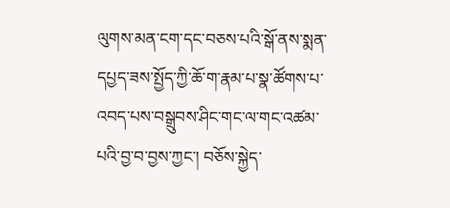ལུགས་མན་ངག་དང་བཅས་པའི་སྒོ་ནས་སྨན་དཔྱད་ཟས་སྤྱོད་ཀྱི་ཆོ་ག་རྣམ་པ་སྣ་ཚོགས་པ་འབད་པས་བསྒྲུབས་ཤིང་གང་ལ་གང་འཚམ་པའི་བྱ་བ་བྱས་ཀྱང་། བཅོས་སྐྱེད་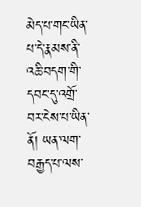མེད་པ་གང་ཡིན་པ་དེ་རྣམས་ནི་འཆི་བདག་གི་དབང་དུ་འགྲོ་བར་ངེས་པ་ཡིན་ནོ། ཡན་ལག་བརྒྱད་པ་ལས་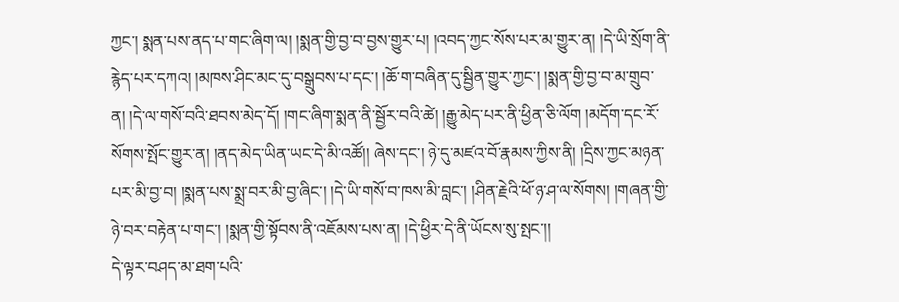ཀྱང་། སྨན་པས་ནད་པ་གང་ཞིག་ལ། །སྨན་གྱི་བྱ་བ་བྱས་གྱུར་པ། །འབད་ཀྱང་སོས་པར་མ་གྱུར་ན། །དེ་ཡི་སྲོག་ནི་རྙེད་པར་དཀའ། །མཁས་ཤིང་མང་དུ་བསྒྲུབས་པ་དང་། །ཆོ་ག་བཞིན་དུ་སྦྱིན་གྱུར་ཀྱང་། །སྨན་གྱི་བྱ་བ་མ་གྲུབ་ན། །དེ་ལ་གསོ་བའི་ཐབས་མེད་དོ། །གང་ཞིག་སྨན་ནི་སྦྱོར་བའི་ཚེ། །རྒྱུ་མེད་པར་ནི་ཕྱིན་ཅི་ལོག །མདོག་དང་རོ་སོགས་སྤོང་གྱུར་ན། །ནད་མེད་ཡིན་ཡང་དེ་མི་འཚོ།། ཞེས་དང་། ཉེ་དུ་མཛའ་བོ་རྣམས་ཀྱིས་ནི། །དྲིས་ཀྱང་མཉན་པར་མི་བྱ་བ། །སྨན་པས་སྨྲ་བར་མི་བྱ་ཞིང་། །དེ་ཡི་གསོ་བ་ཁས་མི་བླང་། །ཤིན་རྗེའི་ཕོ་ཉ་ཤ་ལ་སོགས། །གཞན་གྱི་ཉེ་བར་བརྟེན་པ་གང་། །སྨན་གྱི་སྟོབས་ནི་འཇོམས་པས་ན། །དེ་ཕྱིར་དེ་ནི་ཡོངས་སུ་སྤང་།།
དེ་ལྟར་བཤད་མ་ཐག་པའི་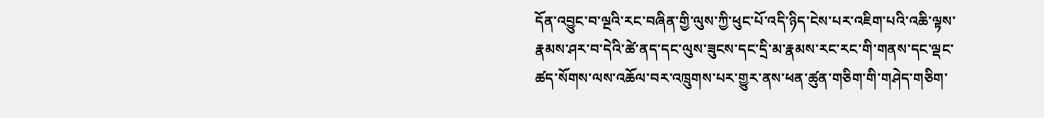དོན་འབྱུང་བ་ལྔའི་རང་བཞིན་གྱི་ལུས་ཀྱི་ཕུང་པོ་འདི་ཉིད་ངེས་པར་འཇིག་པའི་འཆི་ལྟས་རྣམས་ཤར་བ་དེའི་ཚེ་ནད་དང་ལུས་ཟུངས་དང་དྲི་མ་རྣམས་རང་རང་གི་གནས་དང་ལྡང་ཚད་སོགས་ལས་འཆོལ་བར་འཁྲུགས་པར་གྱུར་ནས་ཕན་ཚུན་གཅིག་གི་གཤེད་གཅིག་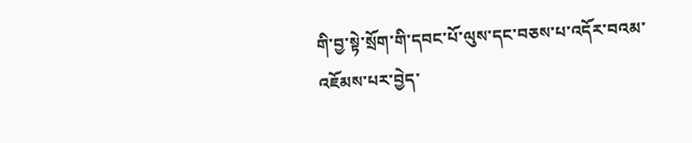གི་བྱ་སྟེ་སྲོག་གི་དབང་པོ་ལུས་དང་བཅས་པ་འདོར་བའམ་འཇོམས་པར་བྱེད་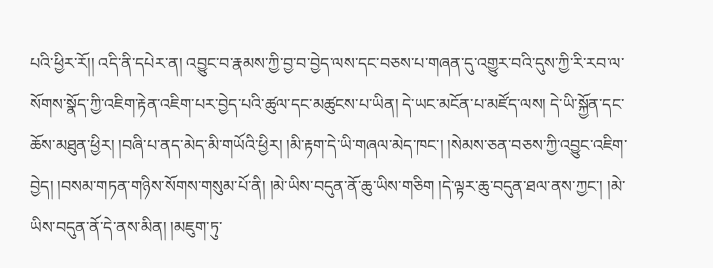པའི་ཕྱིར་རོ།། འདི་ནི་དཔེར་ན། འབྱུང་བ་རྣམས་ཀྱི་བྱ་བ་བྱེད་ལས་དང་བཅས་པ་གཞན་དུ་འགྱུར་བའི་དུས་ཀྱི་རི་རབ་ལ་སོགས་སྣོད་ཀྱི་འཇིག་རྟེན་འཇིག་པར་བྱེད་པའི་ཚུལ་དང་མཚུངས་པ་ཡིན། དེ་ཡང་མངོན་པ་མཛོད་ལས། དེ་ཡི་སྐྱོན་དང་ཆོས་མཐུན་ཕྱིར། །བཞི་པ་ནད་མེད་མི་གཡོའི་ཕྱིར། །མི་རྟག་དེ་ཡི་གཞལ་མེད་ཁང་། །སེམས་ཅན་བཅས་ཀྱི་འབྱུང་འཇིག་བྱེད། །བསམ་གཏན་གཉིས་སོགས་གསུམ་པོ་ནི། །མེ་ཡིས་བདུན་ནོ་ཆུ་ཡིས་གཅིག །དེ་ལྟར་ཆུ་བདུན་ཐལ་ནས་ཀྱང་། །མེ་ཡིས་བདུན་ནོ་དེ་ནས་མིན། །མཇུག་ཏུ་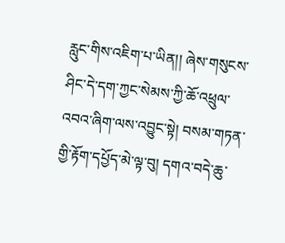རླུང་གིས་འཇིག་པ་ཡིན།། ཞེས་གསུངས་ཤིང་དེ་དག་ཀྱང་སེམས་ཀྱི་ཆོ་འཕྲུལ་འབའ་ཞིག་ལས་འབྱུང་སྟེ། བསམ་གཏན་གྱི་རྟོག་དཔྱོད་མེ་ལྟ་བུ། དགའ་བདེ་ཆུ་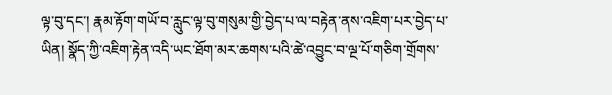ལྟ་བུ་དང་། རྣམ་རྟོག་གཡོ་བ་རླུང་ལྟ་བུ་གསུམ་གྱི་བྱེད་པ་ལ་བརྟེན་ནས་འཇིག་པར་བྱེད་པ་ཡིན། སྣོད་ཀྱི་འཇིག་རྟེན་འདི་ཡང་ཐོག་མར་ཆགས་པའི་ཚེ་འབྱུང་བ་ལྔ་པོ་གཅིག་གྲོགས་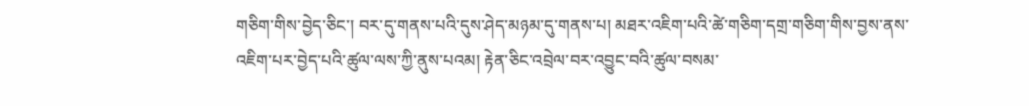གཅིག་གིས་བྱེད་ཅིང་། བར་དུ་གནས་པའི་དུས་ཤེད་མཉམ་དུ་གནས་པ། མཐར་འཇིག་པའི་ཚེ་གཅིག་དགྲ་གཅིག་གིས་བྱས་ནས་འཇིག་པར་བྱེད་པའི་ཚུལ་ལས་ཀྱི་ནུས་པའམ། རྟེན་ཅིང་འབྲེལ་བར་འབྱུང་བའི་ཚུལ་བསམ་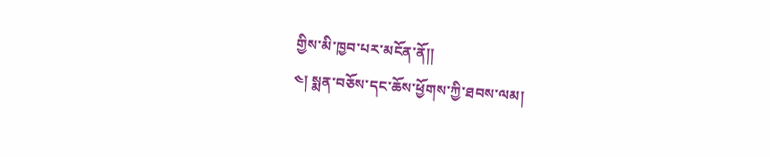གྱིས་མི་ཁྱབ་པར་མངོན་ནོ།།
༤། སྨན་བཅོས་དང་ཆོས་ཕྱོགས་ཀྱི་ཐབས་ལམ།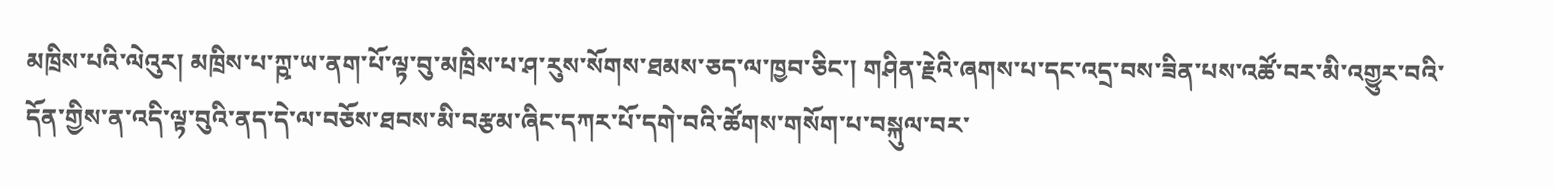མཁྲིས་པའི་ལེའུར། མཁྲིས་པ་ཀྵ་ཡ་ནག་པོ་ལྟ་བུ་མཁྲིས་པ་ཤ་རུས་སོགས་ཐམས་ཅད་ལ་ཁྱབ་ཅིང་། གཤིན་རྗེའི་ཞགས་པ་དང་འདྲ་བས་ཟིན་པས་འཚོ་བར་མི་འགྱུར་བའི་དོན་གྱིས་ན་འདི་ལྟ་བུའི་ནད་དེ་ལ་བཅོས་ཐབས་མི་བརྩམ་ཞིང་དཀར་པོ་དགེ་བའི་ཚོགས་གསོག་པ་བསྐུལ་བར་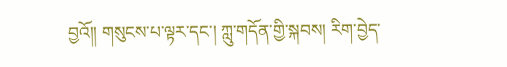བྱའོ།། གསུངས་པ་ལྟར་དང་། ཀླུ་གདོན་གྱི་སྐབས། རིག་བྱེད་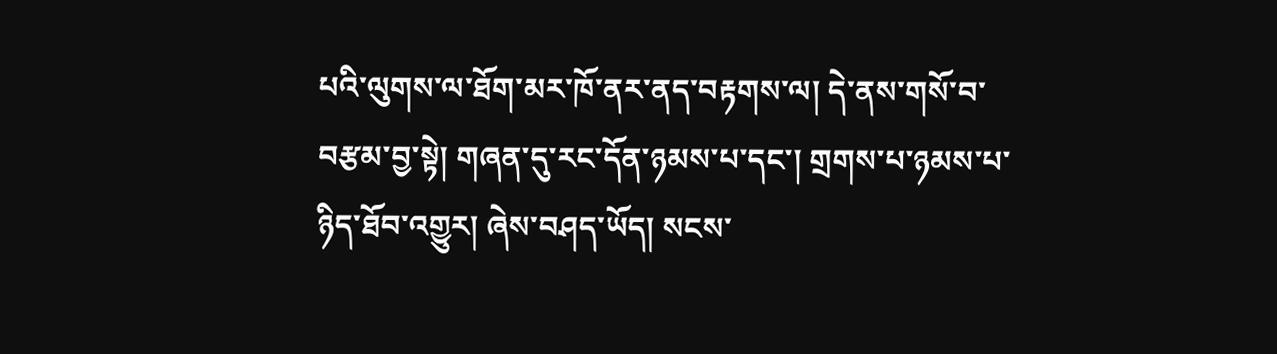པའི་ལུགས་ལ་ཐོག་མར་ཁོ་ནར་ནད་བརྟགས་ལ། དེ་ནས་གསོ་བ་བརྩམ་བྱ་སྟེ། གཞན་དུ་རང་དོན་ཉམས་པ་དང་། གྲགས་པ་ཉམས་པ་ཉིད་ཐོབ་འགྱུར། ཞེས་བཤད་ཡོད། སངས་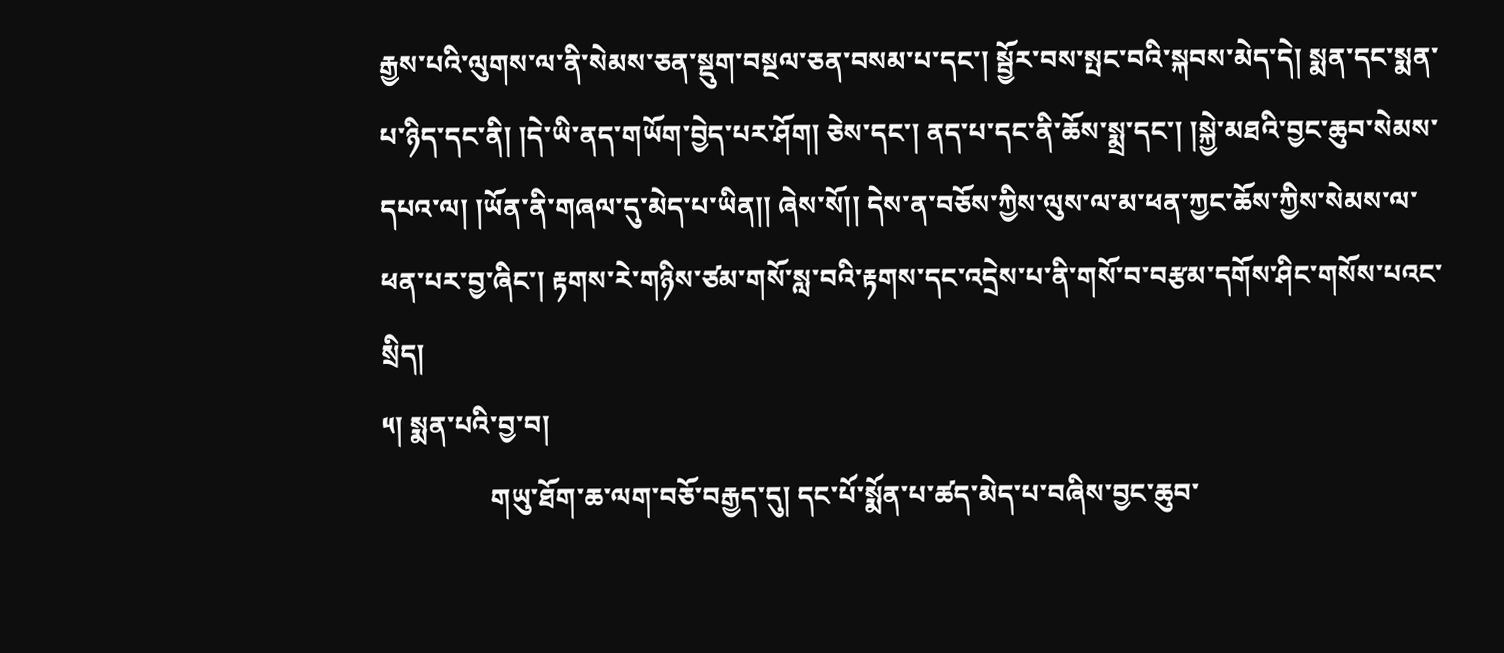རྒྱས་པའི་ལུགས་ལ་ནི་སེམས་ཅན་སྡུག་བསྔལ་ཅན་བསམ་པ་དང་། སྦྱོར་བས་སྤང་བའི་སྐབས་མེད་དེ། སྨན་དང་སྨན་པ་ཉིད་དང་ནི། །དེ་ཡི་ནད་གཡོག་བྱེད་པར་ཤོག། ཅེས་དང་། ནད་པ་དང་ནི་ཆོས་སྨྲ་དང་། །སྐྱེ་མཐའི་བྱང་ཆུབ་སེམས་དཔའ་ལ། །ཡོན་ནི་གཞལ་དུ་མེད་པ་ཡིན།། ཞེས་སོ།། དེས་ན་བཅོས་ཀྱིས་ལུས་ལ་མ་ཕན་ཀྱང་ཆོས་ཀྱིས་སེམས་ལ་ཕན་པར་བྱ་ཞིང་། རྟགས་རེ་གཉིས་ཙམ་གསོ་སླ་བའི་རྟགས་དང་འདྲེས་པ་ནི་གསོ་བ་བརྩམ་དགོས་ཤིང་གསོས་པའང་སྲིད།
༥། སྨན་པའི་བྱ་བ།
                གཡུ་ཐོག་ཆ་ལག་བཅོ་བརྒྱད་དུ། དང་པོ་སྨོན་པ་ཚད་མེད་པ་བཞིས་བྱང་ཆུབ་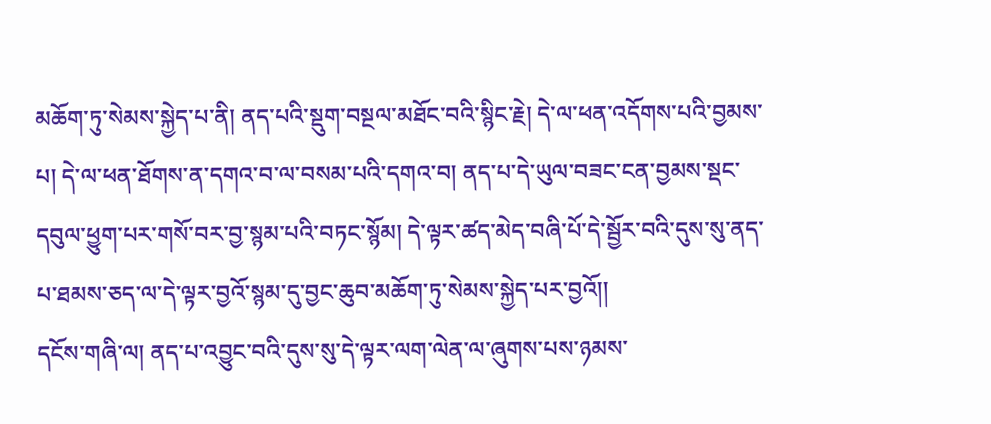མཆོག་ཏུ་སེམས་སྐྱེད་པ་ནི། ནད་པའི་སྡུག་བསྔལ་མཐོང་བའི་སྙིང་རྗེ། དེ་ལ་ཕན་འདོགས་པའི་བྱམས་པ། དེ་ལ་ཕན་ཐོགས་ན་དགའ་བ་ལ་བསམ་པའི་དགའ་བ། ནད་པ་དེ་ཡུལ་བཟང་ངན་བྱམས་སྡང་དབུལ་ཕྱུག་པར་གསོ་བར་བྱ་སྙམ་པའི་བཏང་སྙོམ། དེ་ལྟར་ཚད་མེད་བཞི་པོ་དེ་སྦྱོར་བའི་དུས་སུ་ནད་པ་ཐམས་ཅད་ལ་དེ་ལྟར་བྱའོ་སྙམ་དུ་བྱང་ཆུབ་མཆོག་ཏུ་སེམས་སྐྱེད་པར་བྱའོ།།
དངོས་གཞི་ལ། ནད་པ་འབྱུང་བའི་དུས་སུ་དེ་ལྟར་ལག་ལེན་ལ་ཞུགས་པས་ཉམས་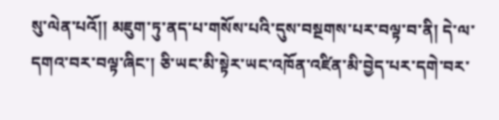སུ་ལེན་པའོ།། མཇུག་ཏུ་ནད་པ་གསོས་པའི་དུས་བསྔགས་པར་བལྟ་བ་ནི། དེ་ལ་དགའ་བར་བལྟ་ཞིང་། ཅི་ཡང་མི་སྟེར་ཡང་འཁོན་འཛིན་མི་བྱེད་པར་དགེ་བར་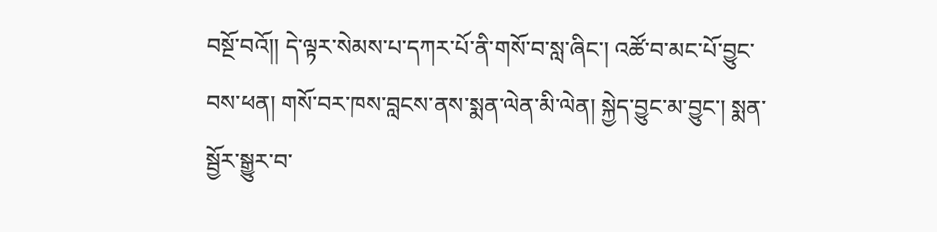བསྔོ་བའོ།། དེ་ལྟར་སེམས་པ་དཀར་པོ་ནི་གསོ་བ་སླ་ཞིང་། འཚོ་བ་མང་པོ་བྱུང་བས་ཕན། གསོ་བར་ཁས་བླངས་ནས་སྨན་ལེན་མི་ལེན། སྐྱེད་བྱུང་མ་བྱུང་། སྨན་སྦྱོར་སྒྱུར་བ་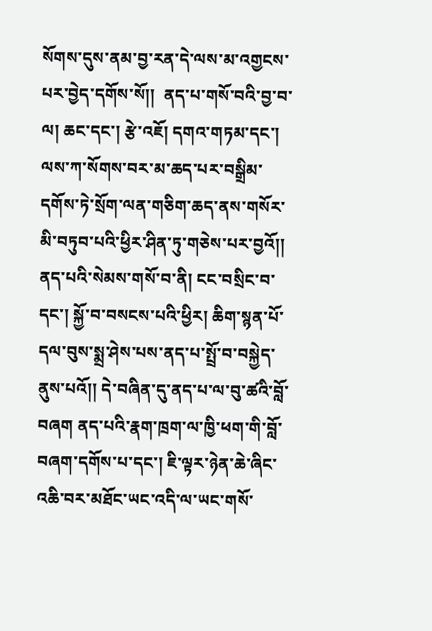སོགས་དུས་ནམ་བྱ་རན་དེ་ལས་མ་འགྱངས་པར་བྱེད་དགོས་སོ།།  ནད་པ་གསོ་བའི་བྱ་བ་ལ། ཆང་དང་། རྩེ་འཇོ། དགའ་གཏམ་དང་། ལས་ཀ་སོགས་བར་མ་ཆད་པར་བསྒྲིམ་དགོས་ཏེ་སྲོག་ལན་གཅིག་ཆད་ནས་གསོར་མི་བཏུབ་པའི་ཕྱིར་ཤིན་ཏུ་གཅེས་པར་བྱའོ།།
ནད་པའི་སེམས་གསོ་བ་ནི། ངང་བསྲིང་བ་དང་། སྐྱོ་བ་བསངས་པའི་ཕྱིར། ཆིག་སྙན་པོ་དལ་བུས་སྨྲ་ཤེས་པས་ནད་པ་སྤྲོ་བ་བསྐྱེད་ནུས་པའོ།། དེ་བཞིན་དུ་ནད་པ་ལ་བུ་ཚའི་བློ་བཞག ནད་པའི་རྣག་ཁྲག་ལ་ཁྱི་ཕག་གི་བློ་བཞག་དགོས་པ་དང་། ཇི་ལྟར་ཉེན་ཆེ་ཞིང་འཆི་བར་མཐོང་ཡང་འདི་ལ་ཡང་གསོ་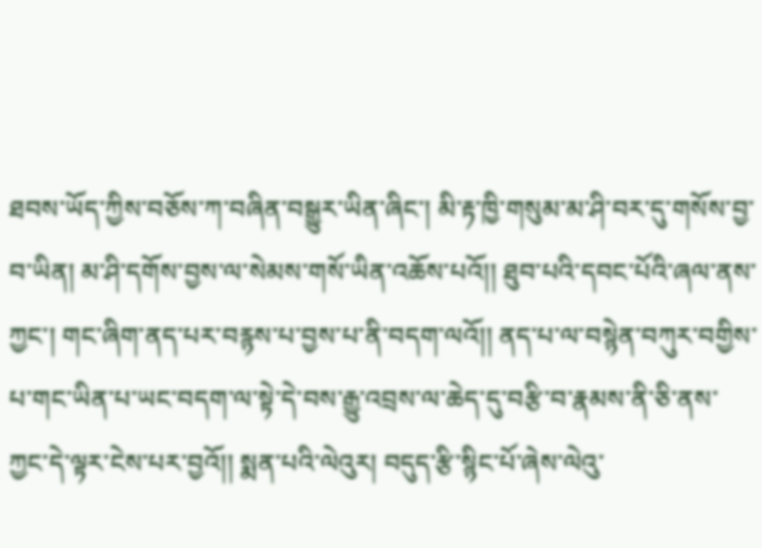ཐབས་ཡོད་ཀྱིས་བཅོས་ཀ་བཞིན་བསྒྱུར་ཡིན་ཞིང་། མི་རྟ་ཁྱི་གསུམ་མ་ཤི་བར་དུ་གསོས་བྱ་བ་ཡིན། མ་ཤི་དགོས་བྱས་ལ་སེམས་གསོ་ཡིན་འཆོས་པའོ།། ཐུབ་པའི་དབང་པོའི་ཞལ་ནས་ཀྱང་། གང་ཞིག་ནད་པར་བརྙས་པ་བྱས་པ་ནི་བདག་ལའོ།། ནད་པ་ལ་བསྙེན་བཀུར་བགྱིས་པ་གང་ཡིན་པ་ཡང་བདག་ལ་སྟེ་དེ་བས་རྒྱུ་འབྲས་ལ་ཆེད་དུ་བརྩི་བ་རྣམས་ནི་ཅི་ནས་ཀྱང་དེ་ལྟར་ངེས་པར་བྱའོ།། སྨན་པའི་ལེའུར། བདུད་རྩི་སྙིང་པོ་ཞེས་ལེའུ་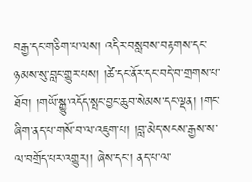བརྒྱ་དང་གཅིག་པ་ལས། འདིར་བསླབས་བརྟགས་དང་ཉམས་སུ་བླང་གྱུར་པས། །ཚེ་དང་ནོར་དང་བདེ་བ་གྲགས་པ་ཐོབ། །གཡོ་སྒྱུ་འདོད་སྤང་བྱང་ཆུབ་སེམས་དང་ལྡན། །གང་ཞིག་ནད་པ་གསོ་བ་ལ་འཇུག་པ། །བླ་མེད་སངས་རྒྱས་ས་ལ་བགྲོད་པར་འགྱུར།། ཞེས་དང་། ནད་པ་ལ་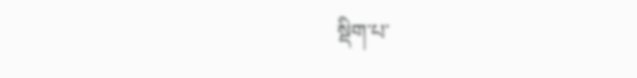སྡིག་པ་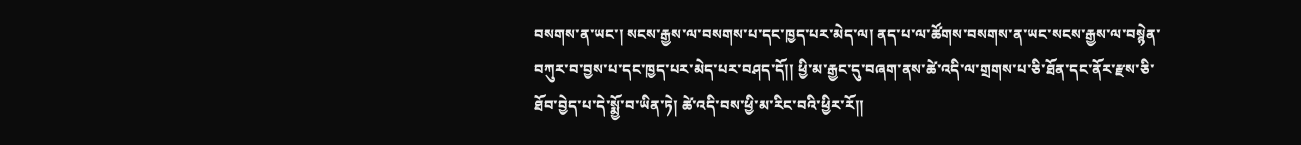བསགས་ན་ཡང་། སངས་རྒྱས་ལ་བསགས་པ་དང་ཁྱད་པར་མེད་ལ། ནད་པ་ལ་ཚོགས་བསགས་ན་ཡང་སངས་རྒྱས་ལ་བསྙེན་བཀུར་བ་བྱས་པ་དང་ཁྱད་པར་མེད་པར་བཤད་དོ།། ཕྱི་མ་རྒྱང་དུ་བཞག་ནས་ཚེ་འདི་ལ་གྲགས་པ་ཅི་ཐོན་དང་ནོར་རྫས་ཅི་ཐོབ་བྱེད་པ་དེ་སྨྱོ་བ་ཡིན་ཏེ། ཚེ་འདི་བས་ཕྱི་མ་རིང་བའི་ཕྱིར་རོ།།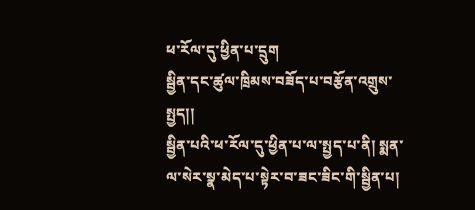ཕ་རོལ་དུ་ཕྱིན་པ་དྲུག
སྦྱིན་དང་ཚུལ་ཁྲིམས་བཟོད་པ་བརྩོན་འགྲུས་སྤྱད།།
སྦྱིན་པའི་ཕ་རོལ་དུ་ཕྱིན་པ་ལ་སྤྱད་པ་ནི། སྨན་ལ་སེར་སྣ་མེད་པ་སྟེར་བ་ཟང་ཟིང་གི་སྦྱིན་པ།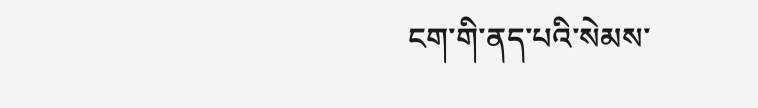ངག་གི་ནད་པའི་སེམས་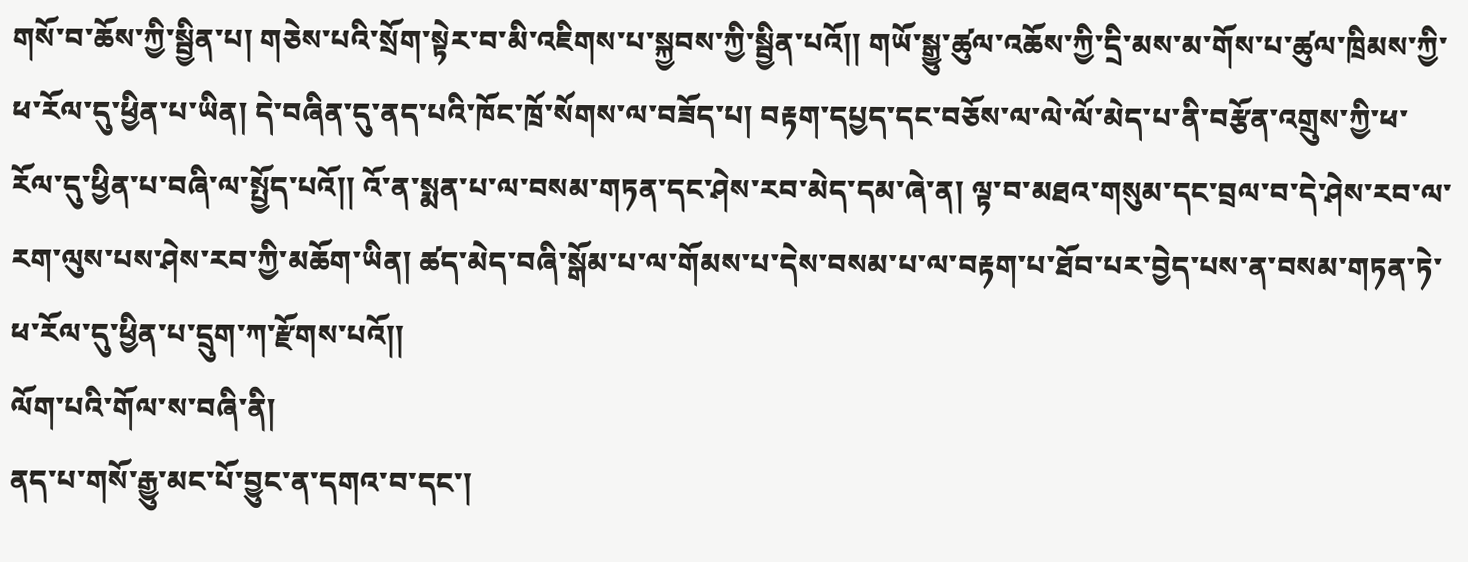གསོ་བ་ཆོས་ཀྱི་སྦྱིན་པ། གཅེས་པའི་སྲོག་སྟེར་བ་མི་འཇིགས་པ་སྐྱབས་ཀྱི་སྦྱིན་པའོ།། གཡོ་སྒྱུ་ཚུལ་འཆོས་ཀྱི་དྲི་མས་མ་གོས་པ་ཚུལ་ཁྲིམས་ཀྱི་ཕ་རོལ་དུ་ཕྱིན་པ་ཡིན། དེ་བཞིན་དུ་ནད་པའི་ཁོང་ཁྲོ་སོགས་ལ་བཟོད་པ། བརྟག་དཔྱད་དང་བཅོས་ལ་ལེ་ལོ་མེད་པ་ནི་བརྩོན་འགྲུས་ཀྱི་ཕ་རོལ་དུ་ཕྱིན་པ་བཞི་ལ་སྤྱོད་པའོ།། འོ་ན་སྨན་པ་ལ་བསམ་གཏན་དང་ཤེས་རབ་མེད་དམ་ཞེ་ན། ལྟ་བ་མཐའ་གསུམ་དང་བྲལ་བ་དེ་ཤེས་རབ་ལ་རག་ལུས་པས་ཤེས་རབ་ཀྱི་མཆོག་ཡིན། ཚད་མེད་བཞི་སྒོམ་པ་ལ་གོམས་པ་དེས་བསམ་པ་ལ་བརྟག་པ་ཐོབ་པར་བྱེད་པས་ན་བསམ་གཏན་ཏེ་ཕ་རོལ་དུ་ཕྱིན་པ་དྲུག་ཀ་རྫོགས་པའོ།།
ལོག་པའི་གོལ་ས་བཞི་ནི།
ནད་པ་གསོ་རྒྱུ་མང་པོ་བྱུང་ན་དགའ་བ་དང་།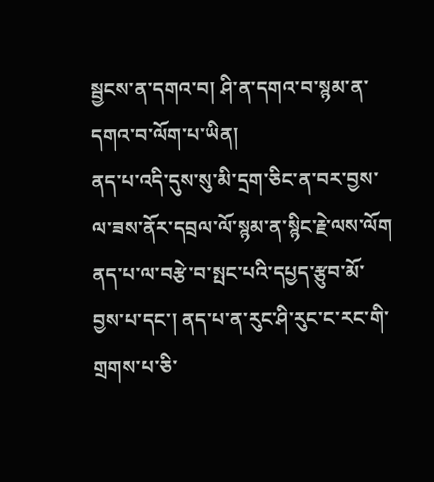སྦྱངས་ན་དགའ་བ། ཤི་ན་དགའ་བ་སྙམ་ན་དགའ་བ་ལོག་པ་ཡིན།
ནད་པ་འདི་དུས་སུ་མི་དྲག་ཅིང་ན་བར་བྱས་ལ་ཟས་ནོར་དབྲལ་ལོ་སྙམ་ན་སྙིང་རྗེ་ལས་ལོག ནད་པ་ལ་བརྩེ་བ་སྤང་པའི་དཔྱད་རྩུབ་མོ་བྱས་པ་དང་། ནད་པ་ན་རུང་ཤི་རུང་ང་རང་གི་གྲགས་པ་ཅི་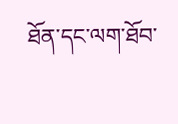ཐོན་དང་ལག་ཐོབ་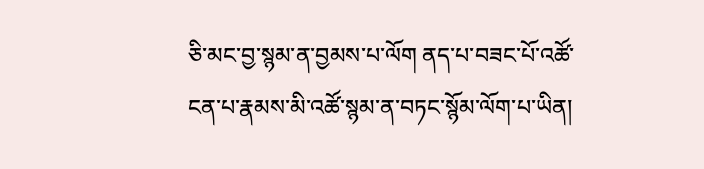ཅི་མང་བྱ་སྙམ་ན་བྱམས་པ་ལོག ནད་པ་བཟང་པོ་འཚོ་ངན་པ་རྣམས་མི་འཚོ་སྙམ་ན་བཏང་སྙོམ་ལོག་པ་ཡིན།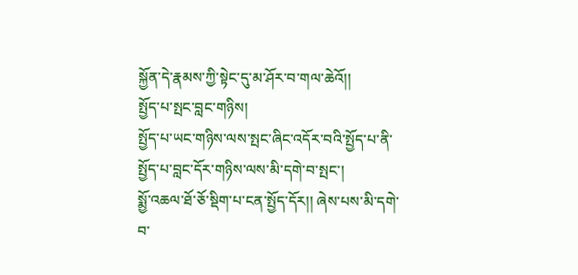སྐྱོན་དེ་རྣམས་ཀྱི་སྟེང་དུ་མ་ཤོར་བ་གལ་ཆེའོ།།
སྤྱོད་པ་སྤང་བླང་གཉིས།
སྤྱོད་པ་ཡང་གཉིས་ལས་སྤང་ཞིང་འདོར་བའི་སྤྱོད་པ་ནི་སྤྱོད་པ་བླང་དོར་གཉིས་ལས་མི་དགེ་བ་སྤང་།
སྨྱོ་འཆལ་ཐོ་ཅོ་སྡིག་པ་ངན་སྤྱོད་དོར།། ཞེས་པས་མི་དགེ་བ་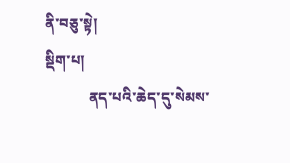ནི་བཅུ་སྟེ།
སྡིག་པ།
            ནད་པའི་ཆེད་དུ་སེམས་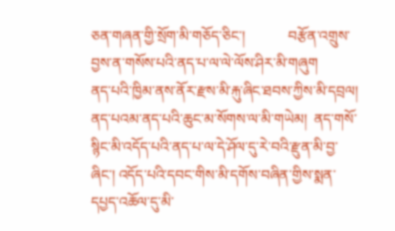ཅན་གཞན་གྱི་སྲོག་མི་གཅོད་ཅིང་།            བརྩོན་འགྲུས་བྱས་ན་གསོས་པའི་ནད་པ་ལ་ལེ་ལོས་ཤིར་མི་གཞུག           ནད་པའི་ཁྱིམ་ནས་ནོར་རྫས་མི་རྐུ་ཞིང་ཐབས་ཀྱིས་མི་དབྲལ།          ནད་པའམ་ནད་པའི་ཆུང་མ་སོགས་ལ་མི་གཡེམ།  ནད་གསོ་སྙིང་མི་འདོད་པའི་ནད་པ་ལ་དེ་ཤོལ་དུ་རེ་བའི་རྫུན་མི་བྱ་ཞིང་། འདོད་པའི་དབང་གིས་མི་དགོས་བཞིན་གྱིས་སྨན་དཔྱད་འཆོལ་དུ་མི་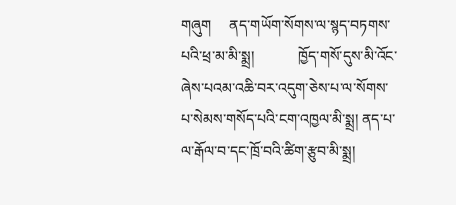གཞུག     ནད་གཡོག་སོགས་ལ་སྙད་བཏགས་པའི་ཕྲ་མ་མི་སྨྲ།            ཁྱོད་གསོ་དུས་མི་འོང་ཞེས་པའམ་འཆི་བར་འདུག་ཅེས་པ་ལ་སོགས་པ་སེམས་གསོད་པའི་ངག་འཁྱལ་མི་སྨྲ། ནད་པ་ལ་རྒོལ་བ་དང་ཁྲོ་བའི་ཚིག་རྩུབ་མི་སྨྲ།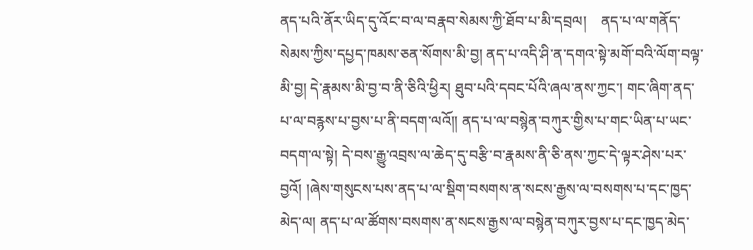ནད་པའི་ནོར་ཡིད་དུ་འོང་བ་ལ་བརྣབ་སེམས་ཀྱི་ཐོབ་པ་མི་དབྲལ།    ནད་པ་ལ་གནོད་སེམས་ཀྱིས་དཔྱད་ཁམས་ཅན་སོགས་མི་བྱ། ནད་པ་འདི་ཤི་ན་དགའ་སྟེ་མགོ་བའི་ལོག་བལྟ་མི་བྱ། དེ་རྣམས་མི་བྱ་བ་ནི་ཅིའི་ཕྱིར། ཐུབ་པའི་དབང་པོའི་ཞལ་ནས་ཀྱང་། གང་ཞིག་ནད་པ་ལ་བརྙས་པ་བྱས་པ་ནི་བདག་ལའོ།། ནད་པ་ལ་བསྙེན་བཀུར་གྱིས་པ་གང་ཡིན་པ་ཡང་བདག་ལ་སྟེ། དེ་བས་རྒྱུ་འབྲས་ལ་ཆེད་དུ་བརྩི་བ་རྣམས་ནི་ཅི་ནས་ཀྱང་དེ་ལྟར་ཤེས་པར་བྱའོ། །ཞེས་གསུངས་པས་ནད་པ་ལ་སྡིག་བསགས་ན་སངས་རྒྱས་ལ་བསགས་པ་དང་ཁྱད་མེད་ལ། ནད་པ་ལ་ཚོགས་བསགས་ན་སངས་རྒྱས་ལ་བསྙེན་བཀུར་བྱས་པ་དང་ཁྱད་མེད་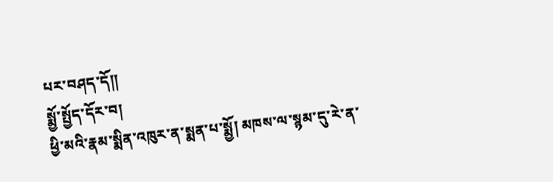པར་བཤད་དོ།།
སྨྱོ་སྤྱོད་དོར་བ།
ཕྱི་མའི་རྣམ་སྨིན་འཁུར་ན་སྨན་པ་སྨྱོ། མཁས་ལ་སྙམ་དུ་རེ་ན་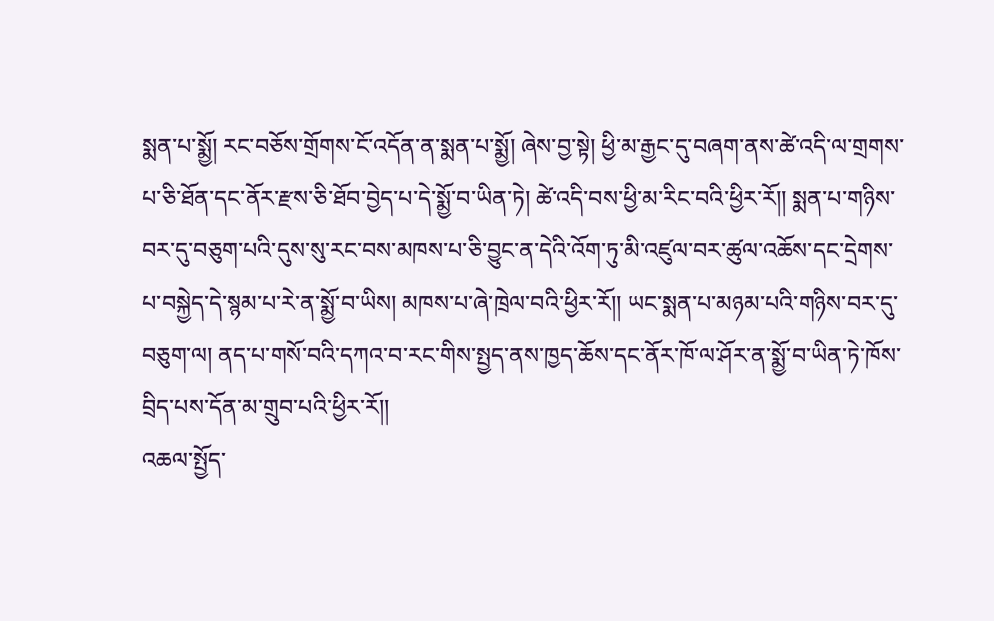སྨན་པ་སྨྱོ། རང་བཅོས་གྲོགས་ངོ་འདོན་ན་སྨན་པ་སྨྱོ། ཞེས་བྱ་སྟེ། ཕྱི་མ་རྒྱང་དུ་བཞག་ནས་ཚེ་འདི་ལ་གྲགས་པ་ཅི་ཐོན་དང་ནོར་རྫས་ཅི་ཐོབ་བྱེད་པ་དེ་སྨྱོ་བ་ཡིན་ཏེ། ཚེ་འདི་བས་ཕྱི་མ་རིང་བའི་ཕྱིར་རོ།། སྨན་པ་གཉིས་བར་དུ་བཅུག་པའི་དུས་སུ་རང་བས་མཁས་པ་ཅི་བྱུང་ན་དེའི་འོག་ཏུ་མི་འཛུལ་བར་ཚུལ་འཆོས་དང་དྲེགས་པ་བསྐྱེད་དེ་སྙམ་པ་རེ་ན་སྨྱོ་བ་ཡིས། མཁས་པ་ཞེ་ཁྲེལ་བའི་ཕྱིར་རོ།། ཡང་སྨན་པ་མཉམ་པའི་གཉིས་བར་དུ་བཅུག་ལ། ནད་པ་གསོ་བའི་དཀའ་བ་རང་གིས་སྤྱད་ནས་ཁྱད་ཆོས་དང་ནོར་ཁོ་ལ་ཤོར་ན་སྨྱོ་བ་ཡིན་ཏེ་ཁོས་བྲིད་པས་དོན་མ་གྲུབ་པའི་ཕྱིར་རོ།།
འཆལ་སྤྱོད་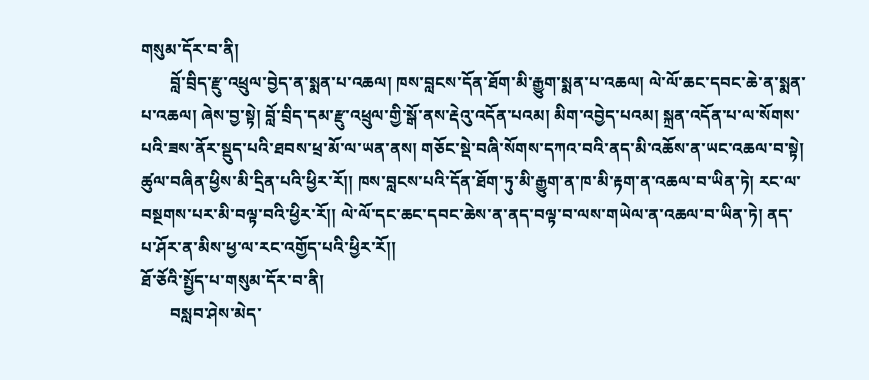གསུམ་དོར་བ་ནི།
       བློ་བྲིད་རྫུ་འཕྲུལ་བྱེད་ན་སྨན་པ་འཆལ། ཁས་བླངས་དོན་ཐོག་མི་རྒྱུག་སྨན་པ་འཆལ། ལེ་ལོ་ཆང་དབང་ཆེ་ན་སྨན་པ་འཆལ། ཞེས་བྱ་སྟེ། བློ་བྲིད་དམ་རྫུ་འཕྲུལ་གྱི་སྒོ་ནས་རྡེའུ་འདོན་པའམ། མིག་འབྱེད་པའམ། སྐྲན་འདོན་པ་ལ་སོགས་པའི་ཟས་ནོར་སྡུད་པའི་ཐབས་ཕྲ་མོ་ལ་ཡན་ནས། གཅོང་སྡེ་བཞི་སོགས་དཀའ་བའི་ནད་མི་འཆོས་ན་ཡང་འཆལ་བ་སྟེ། ཚུལ་བཞིན་ཕྱིས་མི་དྲིན་པའི་ཕྱིར་རོ།། ཁས་བླངས་པའི་དོན་ཐོག་ཏུ་མི་རྒྱུག་ན་ཁ་མི་རྟག་ན་འཆལ་བ་ཡིན་ཏེ། རང་ལ་བསྔགས་པར་མི་བལྟ་བའི་ཕྱིར་རོ།། ལེ་ལོ་དང་ཆང་དབང་ཆེས་ན་ནད་བལྟ་བ་ལས་གཡེལ་ན་འཆལ་བ་ཡིན་ཏེ། ནད་པ་ཤོར་ན་མིས་ཕྱ་ལ་རང་འགྱོད་པའི་ཕྱིར་རོ།།
ཐོ་ཅོའི་སྤྱོད་པ་གསུམ་དོར་བ་ནི།
       བསླབ་ཤེས་མེད་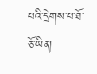པའི་དྲེགས་པ་ཐོ་ཅོ་ཡིན།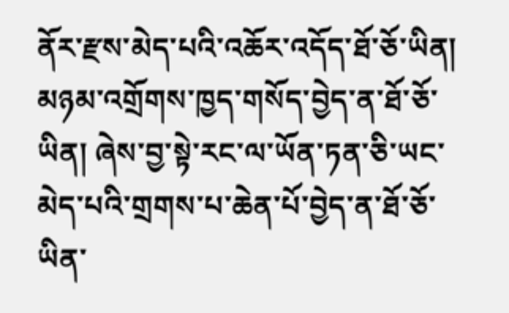ནོར་རྫས་མེད་པའི་འཆོར་འདོད་ཐོ་ཅོ་ཡིན། མཉམ་འགྲོགས་ཁྱད་གསོད་བྱེད་ན་ཐོ་ཅོ་ཡིན། ཞེས་བྱ་སྟེ་རང་ལ་ཡོན་ཏན་ཅི་ཡང་མེད་པའི་གྲགས་པ་ཆེན་པོ་བྱེད་ན་ཐོ་ཅོ་ཡིན་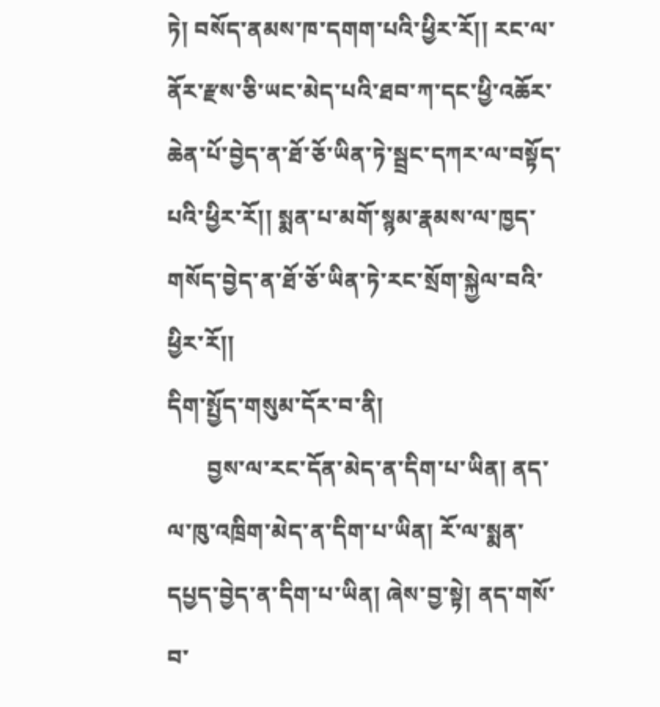ཏེ། བསོད་ནམས་ཁ་དགག་པའི་ཕྱིར་རོ།། རང་ལ་ནོར་རྫས་ཅི་ཡང་མེད་པའི་ཐབ་ཀ་དང་ཕྱི་འཆོར་ཆེན་པོ་བྱེད་ན་ཐོ་ཅོ་ཡིན་ཏེ་སྦྲང་དཀར་ལ་བསྟོད་པའི་ཕྱིར་རོ།། སྨན་པ་མགོ་སྙམ་རྣམས་ལ་ཁྱད་གསོད་བྱེད་ན་ཐོ་ཅོ་ཡིན་ཏེ་རང་སྲོག་སྐྱེལ་བའི་ཕྱིར་རོ།།
དིག་སྤྱོད་གསུམ་དོར་བ་ནི།
       བྱས་ལ་རང་དོན་མེད་ན་དིག་པ་ཡིན། ནད་ལ་ཁུ་འཁྲིག་མེད་ན་དིག་པ་ཡིན། རོ་ལ་སྨན་དཔྱད་བྱེད་ན་དིག་པ་ཡིན། ཞེས་བྱ་སྟེ། ནད་གསོ་བ་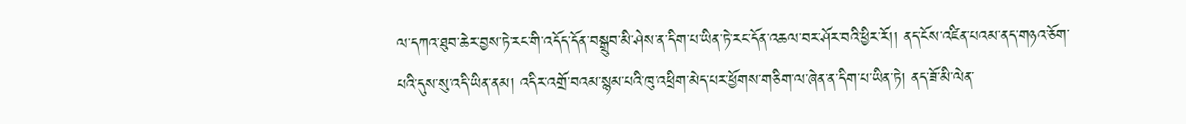ལ་དཀའ་ཐུབ་ཆེར་བྱས་ཏེ་རང་གི་འདོད་དོན་བསྒྲུབ་མི་ཤེས་ན་དིག་པ་ཡིན་ཏེ་རང་དོན་འཆལ་བར་ཤོར་བའི་ཕྱིར་རོ།། ནད་ངོས་འཛིན་པའམ་ནད་གཉའ་ཅོག་པའི་དུས་སུ་འདི་ཡིན་ནམ། འདིར་འགྲོ་བའམ་སྙམ་པའི་ཁུ་འཕྲིག་མེད་པར་ཕྱོགས་གཅིག་ལ་ཞེན་ན་དིག་པ་ཡིན་ཏེ། ནད་ཟོ་མི་ལེན་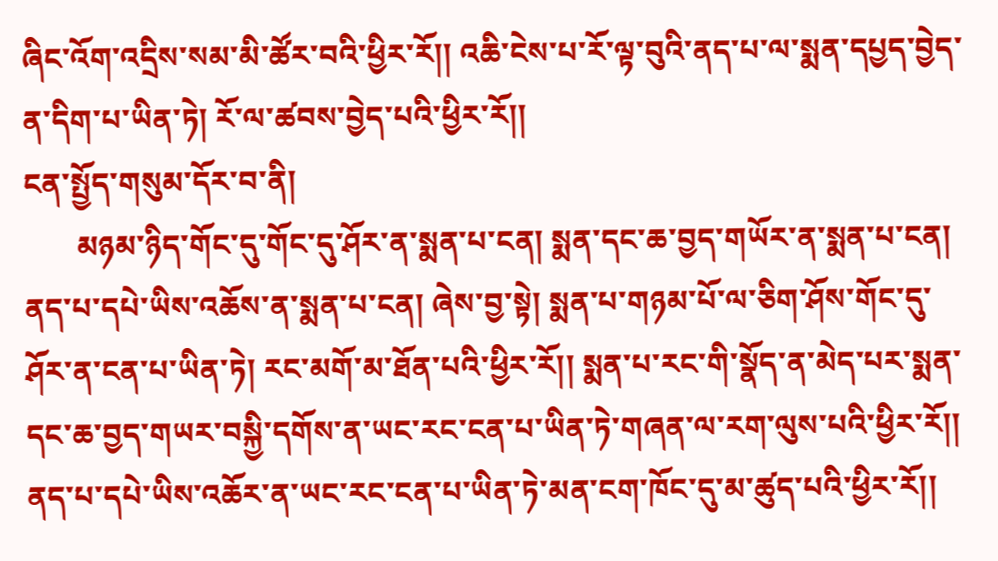ཞིང་འོག་འདྲིས་སམ་མི་ཚོར་བའི་ཕྱིར་རོ།། འཆི་ངེས་པ་རོ་ལྟ་བུའི་ནད་པ་ལ་སྨན་དཔྱད་བྱེད་ན་དིག་པ་ཡིན་ཏེ། རོ་ལ་ཚབས་བྱེད་པའི་ཕྱིར་རོ།།
ངན་སྤྱོད་གསུམ་དོར་བ་ནི།
       མཉམ་ཉིད་གོང་དུ་གོང་དུ་ཤོར་ན་སྨན་པ་ངན། སྨན་དང་ཆ་བྱད་གཡོར་ན་སྨན་པ་ངན། ནད་པ་དཔེ་ཡིས་འཆོས་ན་སྨན་པ་ངན། ཞེས་བྱ་སྟེ། སྨན་པ་གཉམ་པོ་ལ་ཅིག་ཤོས་གོང་དུ་ཤོར་ན་ངན་པ་ཡིན་ཏེ། རང་མགོ་མ་ཐོན་པའི་ཕྱིར་རོ།། སྨན་པ་རང་གི་སྣོད་ན་མེད་པར་སྨན་དང་ཆ་བྱད་གཡར་བསྐྱི་དགོས་ན་ཡང་རང་ངན་པ་ཡིན་ཏེ་གཞན་ལ་རག་ལུས་པའི་ཕྱིར་རོ།། ནད་པ་དཔེ་ཡིས་འཆོར་ན་ཡང་རང་ངན་པ་ཡིན་ཏེ་མན་ངག་ཁོང་དུ་མ་ཚུད་པའི་ཕྱིར་རོ།།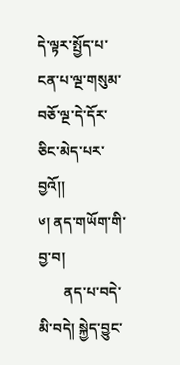དེ་ལྟར་སྤྱོད་པ་ངན་པ་ལྔ་གསུམ་བཅོ་ལྔ་དེ་དོར་ཅིང་མེད་པར་བྱའོ།།
༦། ནད་གཡོག་གི་བྱ་བ།
       ནད་པ་བདེ་མི་བདེ། སྐྱེད་བྱུང་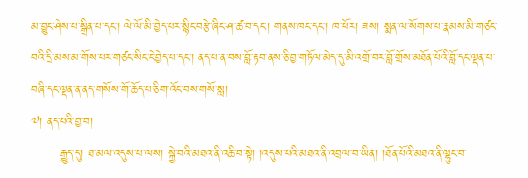མ་བྱུང་ཤེས་པ་སྒྲིན་པ་དང་། ལེ་ལོ་མི་བྱེད་པར་སྙིང་བརྩེ་ཞིང་ཤ་ཚ་བ་དང་། གནས་ཁང་དང་། ཁ་ཕོར། ཟས། སྨན་ལ་སོགས་པ་རྣམས་མི་གཙང་བའི་དྲི་མས་མ་གོས་པར་གཙང་སིང་ངེ་བྱེད་པ་དང་། ནད་པ་ན་བས་བློ་རྟབ་ནས་ཅི་བྱ་གཏོལ་མེད་དུ་མི་འགྲོ་བར་བློ་གྲོས་མཐོན་པོའི་བློ་དང་ལྡན་པ་བཞི་དང་ལྡན་ན་ནད་གསོས་གོ་ཆོད་པ་ཅིག་འོང་བས་གསོ་སླ།
༧། ནད་པའི་བྱ་བ།
       རྒྱུད་དུ། ཐ་མལ་འདུས་པ་ལས། སྐྱེ་བའི་མཐའ་ནི་འཆི་བ་སྟེ། །འདུས་པའི་མཐའ་ནི་འབྲལ་བ་ཡིན། །ཐོན་པོའི་མཐའ་ནི་ལྷུང་བ་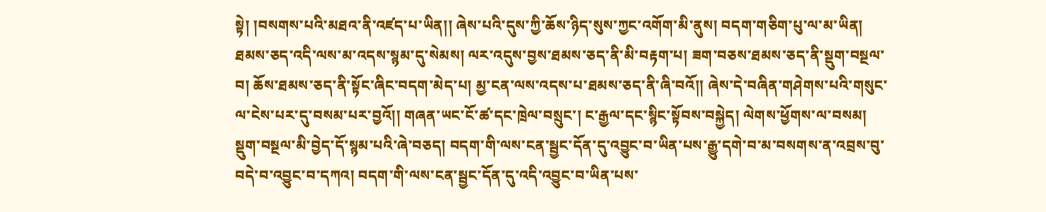སྟེ། །བསགས་པའི་མཐའ་ནི་འཛད་པ་ཡིན།། ཞེས་པའི་དུས་ཀྱི་ཆོས་ཉིད་སུས་ཀྱང་འགོག་མི་ནུས། བདག་གཅིག་པུ་ལ་མ་ཡིན། ཐམས་ཅད་འདི་ལས་མ་འདས་སྙམ་དུ་སེམས། ལར་འདུས་བྱས་ཐམས་ཅད་ནི་མི་བརྟག་པ། ཟག་བཅས་ཐམས་ཅད་ནི་སྡུག་བསྔལ་བ། ཆོས་ཐམས་ཅད་ནི་སྟོང་ཞིང་བདག་མེད་པ། མྱ་ངན་ལས་འདས་པ་ཐམས་ཅད་ནི་ཞི་བའོ།། ཞེས་དེ་བཞིན་གཤེགས་པའི་གསུང་ལ་ངེས་པར་དུ་བསམ་པར་བྱའོ།། གཞན་ཡང་ངོ་ཚ་དང་ཁྲེལ་བསྲུང་། ང་རྒྱལ་དང་སྙིང་སྟོབས་བསྐྱེད། ལེགས་ཕྱོགས་ལ་བསམ། སྡུག་བསྔལ་མི་བྱེད་དོ་སྙམ་པའི་ཞེ་བཅད། བདག་གི་ལས་ངན་སྦྱང་དོན་དུ་འབྱུང་བ་ཡིན་པས་རྒྱུ་དགེ་བ་མ་བསགས་ན་འབྲས་བུ་བདེ་བ་འབྱུང་བ་དཀའ། བདག་གི་ལས་ངན་སྦྱང་དོན་དུ་འདི་འབྱུང་བ་ཡིན་པས་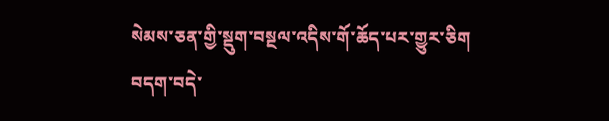སེམས་ཅན་གྱི་སྡུག་བསྔལ་འདིས་གོ་ཆོད་པར་གྱུར་ཅིག བདག་བདེ་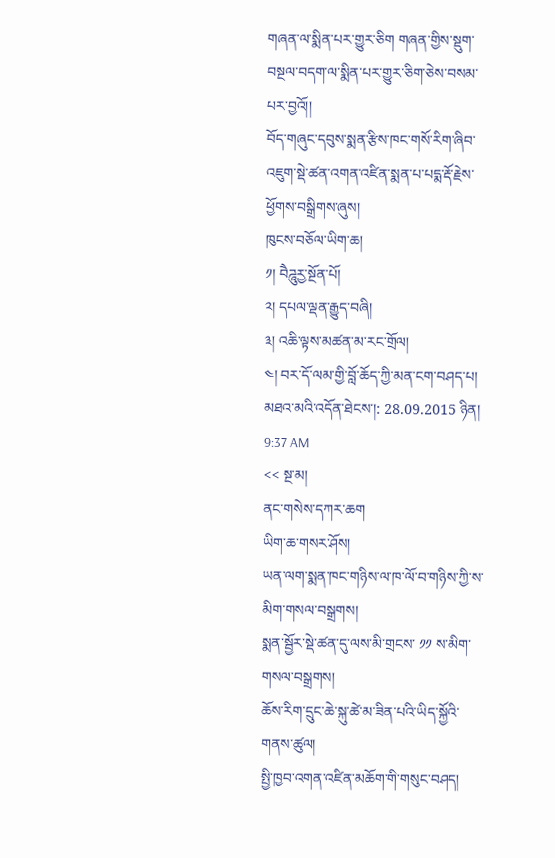གཞན་ལ་སྨིན་པར་གྱུར་ཅིག གཞན་གྱིས་སྡུག་བསྔལ་བདག་ལ་སྨིན་པར་གྱུར་ཅིག་ཅེས་བསམ་པར་བྱའོ།།
བོད་གཞུང་དབུས་སྨན་རྩིས་ཁང་གསོ་རིག་ཞིབ་འཇུག་སྡེ་ཚན་འགན་འཛིན་སྨན་པ་པདྨ་རྡོ་རྗེས་ཕྱོགས་བསྒྲིགས་ཞུས།
ཁུངས་བཅོལ་ཡིག་ཆ།
༡། བཻཌཱུརྱ་སྔོན་པོ།
༢། དཔལ་ལྡན་རྒྱུད་བཞི།
༣། འཆི་ལྟས་མཚན་མ་རང་གྲོལ།
༤། བར་དོ་ལམ་གྱི་བློ་ཆོད་ཀྱི་མན་ངག་བཤད་པ།
མཐའ་མའི་འདོན་ཐེངས་།: 28.09.2015 ཉིན། 9:37 AM
<< སྔ་མ།
ནང་གསེས་དཀར་ཆག
ཡིག་ཆ་གསར་ཤོས།
ཡན་ལག་སྨན་ཁང་གཉིས་ལ་ཁ་ལོ་བ་གཉིས་ཀྱི་ས་མིག་གསལ་བསྒྲགས།
སྨན་སྦྱོར་སྡེ་ཚན་དུ་ལས་མི་གྲངས་ ༡༡ ས་མིག་གསལ་བསྒྲགས།
ཆོས་རིག་དྲུང་ཆེ་སྐུ་ཚེ་མ་ཟིན་པའི་ཡིད་སྐྱོའི་གནས་ཚུལ།
སྤྱི་ཁྱབ་འགན་འཛིན་མཆོག་གི་གསུང་བཤད།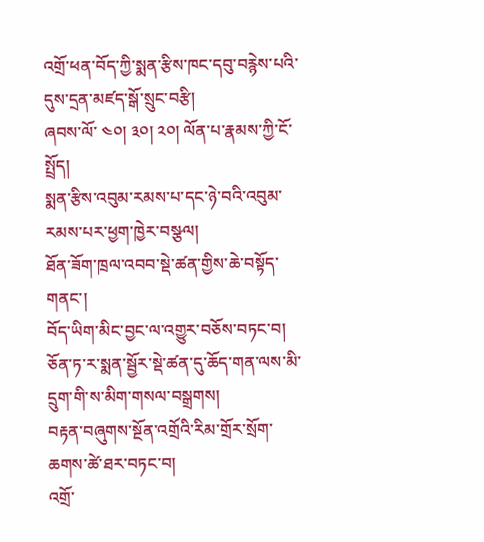འགྲོ་ཕན་བོད་ཀྱི་སྨན་རྩིས་ཁང་དབུ་བརྙེས་པའི་དུས་དྲན་མཛད་སྒོ་སྲུང་བརྩི།
ཞབས་ལོ་ ༤༠། ༣༠། ༢༠། ལོན་པ་རྣམས་ཀྱི་ངོ་སྤྲོད།
སྨན་རྩིས་འབུམ་རམས་པ་དང་ཉེ་བའི་འབུམ་རམས་པར་ཕྱག་ཁྱེར་བསྩལ།
ཐོན་ཟོག་ཁྲལ་འབབ་སྡེ་ཚན་གྱིས་ཆེ་བསྟོད་གནང་།
བོད་ཡིག་མིང་བྱང་ལ་འགྱུར་བཅོས་བཏང་བ།
ཅོན་ཏ་ར་སྨན་སྦྱོར་སྡེ་ཚན་དུ་ཆོད་གན་ལས་མི་དྲུག་གི་ས་མིག་གསལ་བསྒྲགས།
བརྟན་བཞུགས་སྔོན་འགྲོའི་རིམ་གྲོར་སྲོག་ཆགས་ཚེ་ཐར་བཏང་བ།
འགྲོ་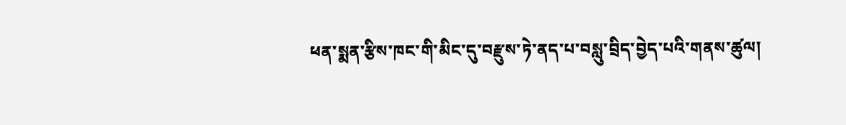ཕན་སྨན་རྩིས་ཁང་གི་མིང་དུ་བརྫུས་ཏེ་ནད་པ་བསླུ་བྲིད་བྱེད་པའི་གནས་ཚུལ།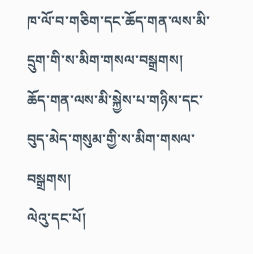ཁ་ལོ་བ་གཅིག་དང་ཆོད་གན་ལས་མི་དྲུག་གི་ས་མིག་གསལ་བསྒྲགས།
ཆོད་གན་ལས་མི་སྐྱེས་པ་གཉིས་དང་བུད་མེད་གསུམ་གྱི་ས་མིག་གསལ་བསྒྲགས།
ལེའུ་དང་པོ།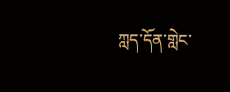ཀླད་དོན་གླེང་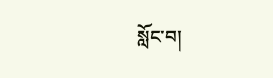སློང་བ།